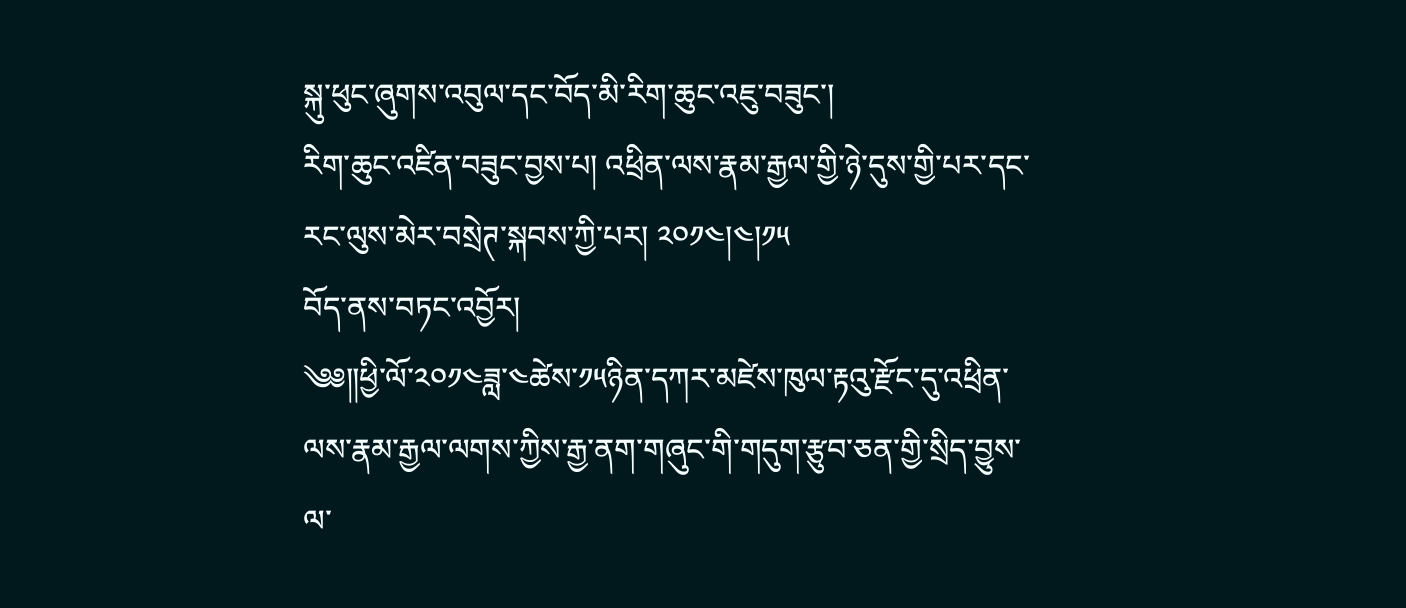སྐུ་ཕུང་ཞུགས་འབུལ་དང་བོད་མི་རིག་ཆུང་འཇུ་བཟུང་།
རིག་ཆུང་འཛིན་བཟུང་བྱས་པ། འཕྲིན་ལས་རྣམ་རྒྱལ་གྱི་ཉེ་དུས་གྱི་པར་དང་རང་ལུས་མེར་བསྲེཊ་སྐབས་ཀྱི་པར། ༢༠༡༤།༤།༡༥
བོད་ནས་བཏང་འབྱོར།
༄༅༎ཕྱི་ལོ་༢༠༡༤ཟླ་༤ཚེས་༡༥ཉིན་དཀར་མཛེས་ཁུལ་རྟའུ་རྫོང་དུ་འཕྲིན་ལས་རྣམ་རྒྱལ་ལགས་ཀྱིས་རྒྱ་ནག་གཞུང་གི་གདུག་རྩུབ་ཅན་གྱི་སྲིད་བྱུས་ལ་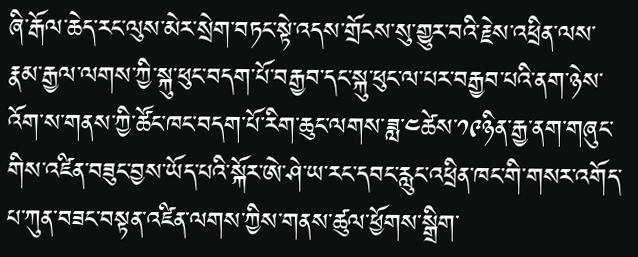ཞི་རྒོལ་ཆེད་རང་ལུས་མེར་སྲེག་བཏང་སྟེ་འདས་གྲོངས་སུ་གྱུར་བའི་རྗེས་འཕྲིན་ལས་རྣམ་རྒྱལ་ལགས་ཀྱི་སྐུ་ཕུང་བདག་པོ་བརྒྱབ་དང་སྐུ་ཕུང་ལ་པར་བརྒྱབ་པའི་ནག་ཉེས་འོག་ས་གནས་ཀྱི་ཚོང་ཁང་བདག་པོ་རིག་ཆུང་ལགས་ཟླ་༤ཚེས་༡༩ཉིན་རྒྱ་ནག་གཞུང་གིས་འཛིན་བཟུང་བྱས་ཡོད་པའི་སྐོར་ཨེ་ཤེ་ཡ་རང་དབང་རླུང་འཕྲིན་ཁང་གི་གསར་འགོད་པ་ཀུན་བཟང་བསྟན་འཛིན་ལགས་ཀྱིས་གནས་ཚུལ་ཕྱོགས་སྒྲིག་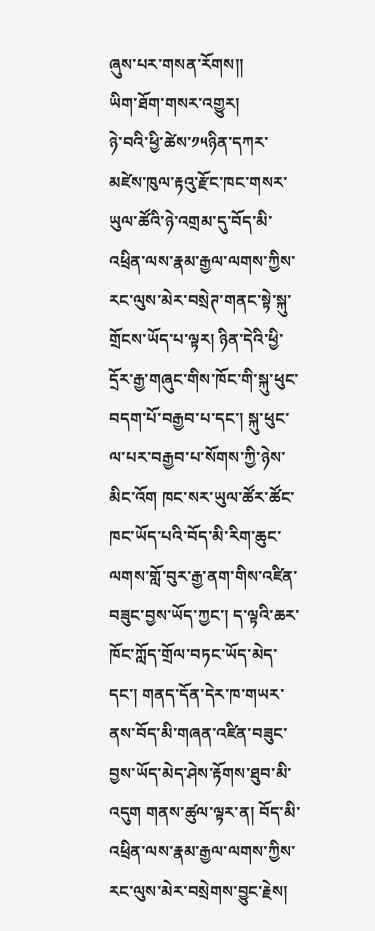ཞུས་པར་གསན་རོགས༎
ཡིག་ཐོག་གསར་འགྱུར།
ཉེ་བའི་ཕྱི་ཚེས་༡༥ཉིན་དཀར་མཛེས་ཁུལ་རྟའུ་རྫོང་ཁང་གསར་ཡུལ་ཚོའི་ཉེ་འགྲམ་དུ་བོད་མི་འཕྲིན་ལས་རྣམ་རྒྱལ་ལགས་ཀྱིས་རང་ལུས་མེར་བསྲེཊ་གནང་སྟེ་སྐུ་གྲོངས་ཡོད་པ་ལྟར། ཉིན་དེའི་ཕྱི་དྲོར་རྒྱ་གཞུང་གིས་ཁོང་གི་སྐུ་ཕུང་བདག་པོ་བརྒྱབ་པ་དང་། སྐུ་ཕུང་ལ་པར་བརྒྱབ་པ་སོགས་ཀྱི་ཉེས་མིང་འོག ཁང་སར་ཡུལ་ཚོར་ཚོང་ཁང་ཡོད་པའི་བོད་མི་རིག་ཆུང་ལགས་གློ་བུར་རྒྱ་ནག་གིས་འཛིན་བཟུང་བྱས་ཡོད་ཀྱང་། ད་ལྟའི་ཆར་ཁོང་ཀློད་གྲོལ་བཏང་ཡོད་མེད་དང་། གནད་དོན་དེར་ཁ་གཡར་ནས་བོད་མི་གཞན་འཛིན་བཟུང་བྱས་ཡོད་མེད་ཤེས་རྟོགས་ཐུབ་མི་འདུག གནས་ཚུལ་ལྟར་ན། བོད་མི་འཕྲིན་ལས་རྣམ་རྒྱལ་ལགས་ཀྱིས་རང་ལུས་མེར་བསྲེགས་བྱུང་རྗེས།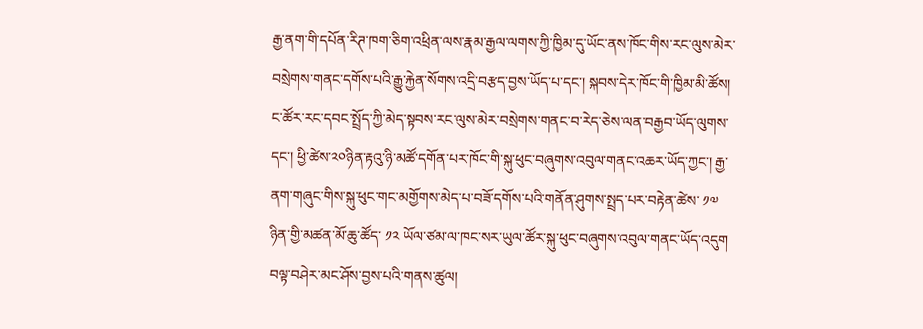རྒྱ་ནག་གི་དཔོན་རིཊ་ཁག་ཅིག་འཕྲིན་ལས་རྣམ་རྒྱལ་ལགས་ཀྱི་ཁྱིམ་དུ་ཡོང་ནས་ཁོང་གིས་རང་ལུས་མེར་བསྲེགས་གནང་དགོས་པའི་རྒྱུ་རྐྱེན་སོགས་འདྲི་བརྩད་བྱས་ཡོད་པ་དང་། སྐབས་དེར་ཁོང་གི་ཁྱིམ་མི་ཚོས། ང་ཚོར་རང་དབང་སྤྲོད་ཀྱི་མེད་སྟབས་རང་ལུས་མེར་བསྲེགས་གནང་བ་རེད་ཅེས་ལན་བརྒྱབ་ཡོད་ལུགས་དང་། ཕྱི་ཚེས་༢༠ཉིན་རྟའུ་ཉི་མཚོ་དགོན་པར་ཁོང་གི་སྐུ་ཕུང་བཞུགས་འབུལ་གནང་འཆར་ཡོད་ཀྱང་། རྒྱ་ནག་གཞུང་གིས་སྐུ་ཕུང་གང་མགྱོགས་མེད་པ་བཟོ་དགོས་པའི་གནོན་ཤུགས་སྤྲད་པར་བརྟེན་ཚེས་ ༡༧ ཉིན་གྱི་མཚན་མོ་ཆུ་ཚོད་ ༡༢ ཡོལ་ཙམ་ལ་ཁང་སར་ཡུལ་ཚོར་སྐུ་ཕུང་བཞུགས་འབུལ་གནང་ཡོད་འདུག
བལྟ་བཤེར་མང་ཤོས་བྱས་པའི་གནས་ཚུལ།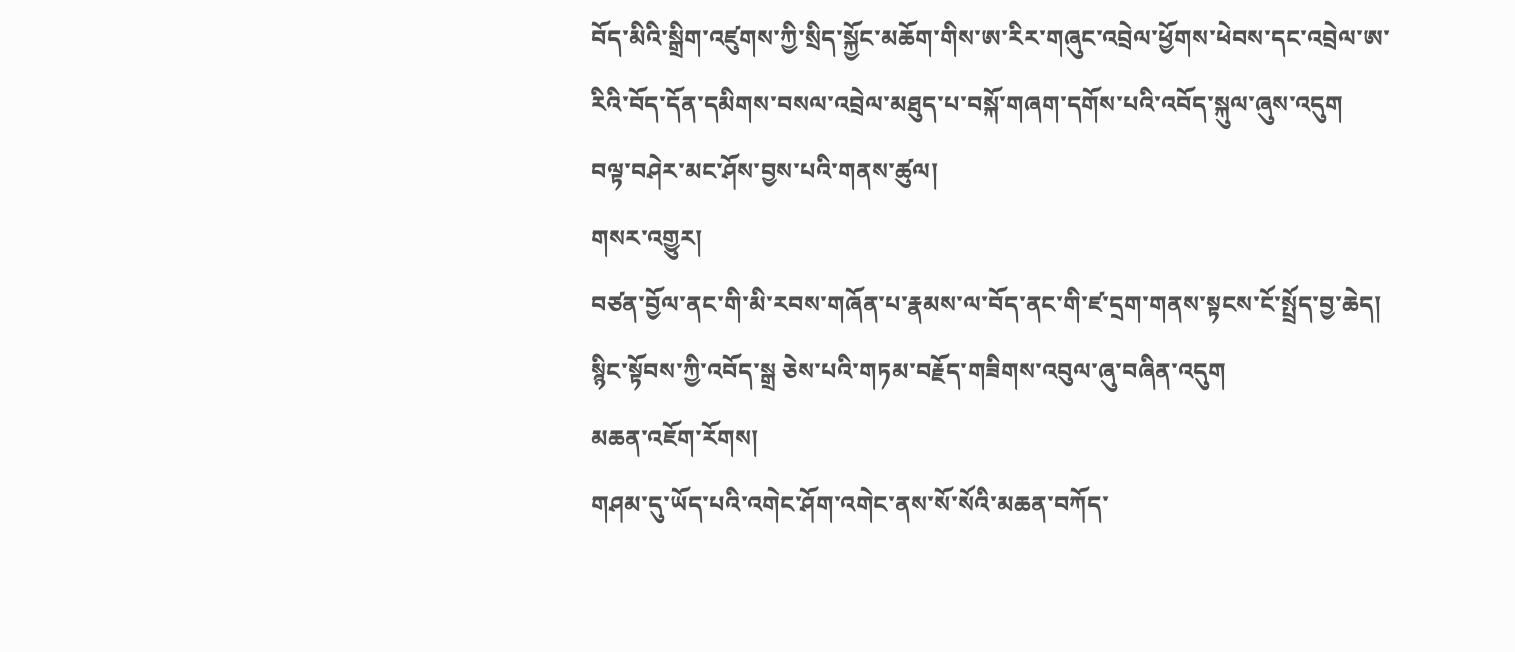བོད་མིའི་སྒྲིག་འཛུགས་ཀྱི་སྲིད་སྐྱོང་མཆོག་གིས་ཨ་རིར་གཞུང་འབྲེལ་ཕྱོགས་ཕེབས་དང་འབྲེལ་ཨ་རིའི་བོད་དོན་དམིགས་བསལ་འབྲེལ་མཐུད་པ་བསྐོ་གཞག་དགོས་པའི་འབོད་སྐུལ་ཞུས་འདུག
བལྟ་བཤེར་མང་ཤོས་བྱས་པའི་གནས་ཚུལ།
གསར་འགྱུར།
བཙན་བྱོལ་ནང་གི་མི་རབས་གཞོན་པ་རྣམས་ལ་བོད་ནང་གི་ཛ་དྲག་གནས་སྟངས་ངོ་སྤྲོད་བྱ་ཆེད། སྙིང་སྟོབས་ཀྱི་འབོད་སྒྲ ཅེས་པའི་གཏམ་བརྗོད་གཟིགས་འབུལ་ཞུ་བཞིན་འདུག
མཆན་འཇོག་རོགས།
གཤམ་དུ་ཡོད་པའི་འགེང་ཤོག་འགེང་ནས་སོ་སོའི་མཆན་བཀོད་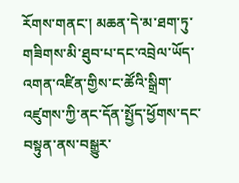རོགས་གནང་། མཆན་དེ་མ་ཐག་ཏུ་གཟིགས་མི་ཐུབ་པ་དང་འབྲེལ་ཡོད་འགན་འཛིན་གྱིས་ང་ཚོའི་སྒྲིག་འཛུགས་ཀྱི་ནང་དོན་སྤྱོད་ཕྱོགས་དང་བསྟུན་ནས་བསྒྱུར་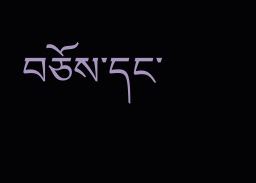བཅོས་དང་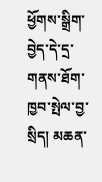ཕྱོགས་སྒྲིག་བྱེད་དེ་དྲ་གནས་ཐོག་ཁྱབ་སྤེལ་བྱ་སྲིད། མཆན་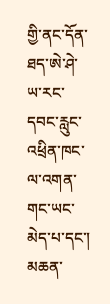གྱི་ནང་དོན་ཐད་ཨེ་ཤེ་ཡ་རང་དབང་རླུང་འཕྲིན་ཁང་ལ་འགན་གང་ཡང་མེད་པ་དང་། མཆན་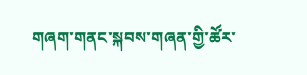གཞག་གནང་སྐབས་གཞན་གྱི་ཚོར་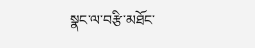སྣང་ལ་བརྩི་མཐོང་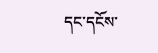དང་དངོས་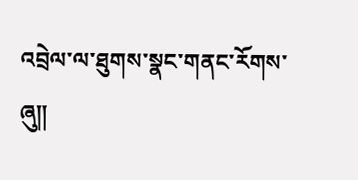འབྲེལ་ལ་ཐུགས་སྣང་གནང་རོགས་ཞུ༎